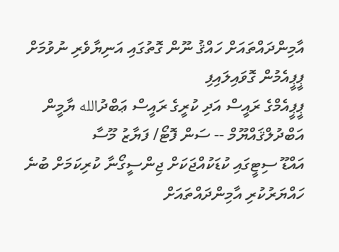އާމިންދައްތައަށް ހައްޤު ނޫން ގޮތުގައި އަނިޔާވެރި ނުވުމަށް ޕީޕީއެމުން ގޮވައިލައިފި
ޕީޕީއެމްގެ ރައީސް އަދި ކުރީގެ ރައީސް ޢަބްދުالله ޔާމީން އަބްދުލްޤައްޔޫމް -- ސަން ފޮޓޯ/ ފަޔާޒު މޫސާ
އައްޑޫ ސިޓީގައި ކުޑަކުއްޖަކަށް ޖިންސީގޯނާ ކުރިކަމަށް ބުނެ ހައްޔަރުކުރި އާމިންދައްތައަށް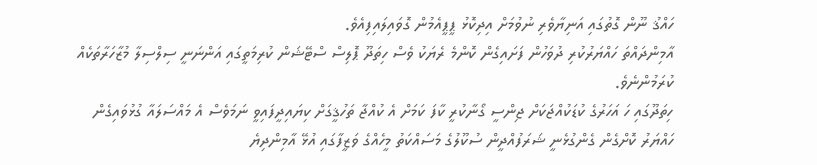ހައްޤު ނޫން ގޮތުގައި އަނިޔާވެރި ނުވުމަށް އިދިކޮޅު ޕީޕީއެމުން ގޮވައިލައިފިއެވެ.
އާމިންދައްތަ ހައްޔަރުކުރި ދުވަހުން ފަށައިގެން ކޮންމެ ރެޔަކު ވެސް ހިތަދޫ ޕޮލިސް ސްޓޭޝަން ކުރިމަތީގައި އަންނަނީ ސިލްސިލާ މުޒާހަރާތަކެއް ކުރަމުންނެވެ.
ހިތަދޫގައި ހަ އަހަރުގެ ކުޑަކުއްޖަކަށް ޖިންސީ ގޯނާކުރީ ކާފަ ކަމަށް އެ ކުއްޖާ ތަހުޤީގަށް ކިޔައިދީފައިވީ ނަމަވެސް އެ މައްސަލައާ ގުޅުވައިގެން ހައްޔަރު ކޮށްގެން ގެންގުޅެނީ ޝަރަފުއްދީން ސުކޫލުގެ މަސައްކަތު މީހެއްގެ ވަޒީފާގައި އުޅޭ އާމިންދިޔެ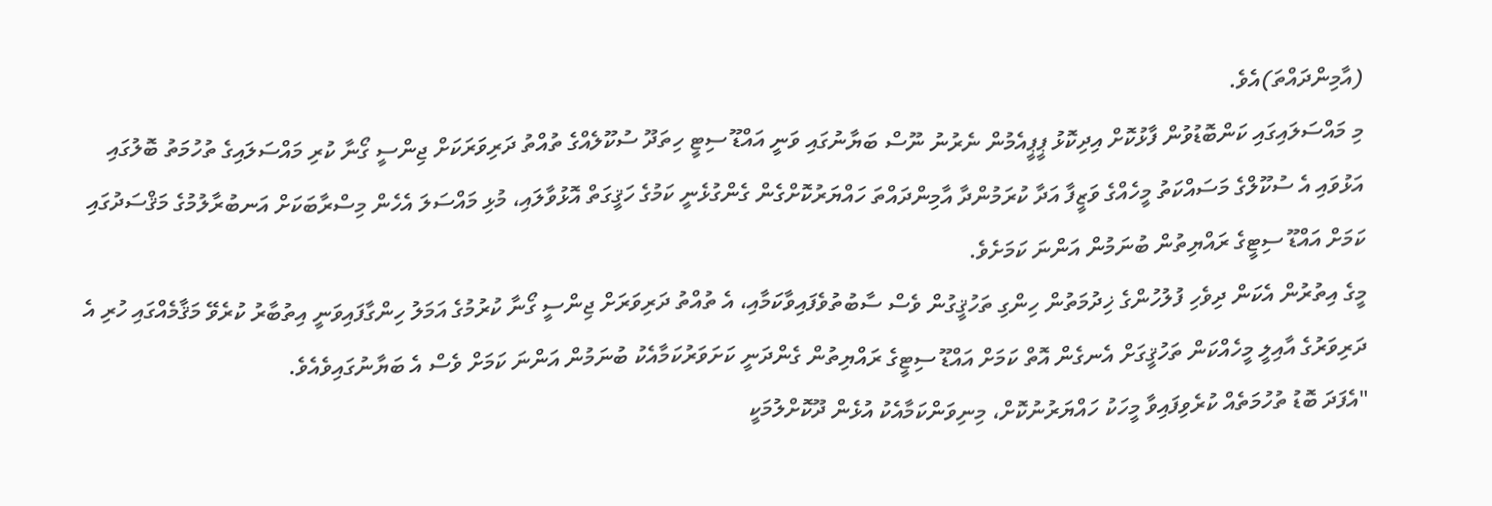(އާމިންދައްތަ)އެވެ.
މި މައްސަލައިގައި ކަންބޮޑުވުން ފާޅުކޮށް އިދިކޮޅު ޕީޕީއެމުން ނެރުނު ނޫސް ބަޔާނުގައި ވަނީ އައްޑޫ ސިޓީ ހިތަދޫ ސުކޫލެއްގެ ތުއްތު ދަރިވަރަކަށް ޖިންސީ ގޯނާ ކުރި މައްސަލައިގެ ތުހުމަތު ބޮލުގައި އަޅުވައި އެ ސުކޫލްގެ މަސައްކަތު މީހެއްގެ ވަޒީފާ އަދާ ކުރަމުންދާ އާމިންދައްތަ ހައްޔަރުކޮށްގެން ގެންގުޅެނީ ކަމުގެ ހަޤީގަތް އޮޅުވާލައި، މުޅި މައްސަލަ އެހެން މިސްރާބަކަށް އަނބުރާލުމުގެ މަޤްސަދުގައި ކަމަށް އައްޑޫ ސިޓީގެ ރައްޔިތުން ބުނަމުން އަންނަ ކަމަށެވެ.
މީގެ އިތުރުން އެކަން ދިވެހި ފުލުހުންގެ ޚިދުމަތުން ހިންގި ތަހުޤީގުން ވެސް ސާބުތުވެފައިވާކަމާއި، އެ ތުއްތު ދަރިވަރަށް ޖިންސީ ގޯނާ ކުރުމުގެ އަމަލު ހިންގާފައިވަނީ އިތުބާރު ކުރެވޭ މަޤާމެއްގައި ހުރި އެ ދަރިވަރުގެ އާއިލީ މީހެއްކަން ތަހުޤީގަށް އެނގެން އޮތް ކަމަށް އައްޑޫ ސިޓީގެ ރައްޔިތުން ގެންދަނީ ކަށަވަރުކަމާއެކު ބުނަމުން އަންނަ ކަމަށް ވެސް އެ ބަޔާނުގައިވެއެވެ.
"އެފަދަ ބޮޑު ތުހުމަތެއް ކުރެވިފައިވާ މީހަކު ހައްޔަރުނުކޮށް، މިނިވަންކަމާއެކު އުޅެން ދޫކޮށްލުމަކީ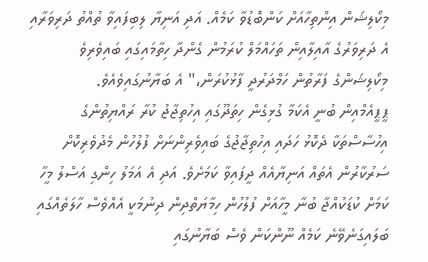މިކޯލިޝަން އިންތިހާއަށް ކަންބޮޑުވާ ކަމެއް. އަދި އަނިޔާ ލިބިފައިވާ ތުއްތު ދަރިވަރާއި އެ ދަރިވަރުގެ އާއިލާއިން ތަހައްމަލް ކުރަމުން ގެންދާ ހިތާމައިގައި ބައިވެރިވެ މިކޯލިޝަންގެ ފަރާތުން ހަމްދަރުދީ ފާޅުކުރަން،" އެ ބަޔާނުގައިވެއެވެ.
ޕީޕީއެމްއިން ބުނީ އެކަމާ ގުޅިގެން ހިތަދޫގައި އިހުތިޖާޖު ކުރާ ރައްޔިތުންގެ އިހުސާސްތަކާ ދެކޮޅު ހަދައި އިހުތިޖާޖުގެ ބައިވެރިންނަށް ފުލުހުން މެދުވެރިކޮށް ސަރުކާރުން އެތައް އަނިޔާއެއް ދީފައިވާ ކަމަށެވެ. އަދި އެ އަމަލު ހިންގި އަސްލު މީހާ ކަމަށް ކުޑަކުއްޖާ ބުނާ މީހާއަށް ފުލުހުން ހިމާޔަތްދިން ދިނުމަކީ އެއްވެސް ހާލަތެއްގައި ބަލައިގަނެވޭނެ ކަމެއް ނޫންކަން ވެސް ބަޔާނުގައި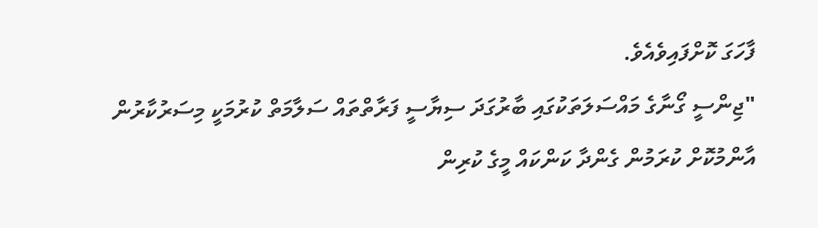ފާހަގަ ކޮށްފައިވެއެވެ.
"ޖިންސީ ގޯނާގެ މައްސަލަތަކުގައި ބާރުގަދަ ސިޔާސީ ފަރާތްތައް ސަލާމަތް ކުރުމަކީ މިސަރުކާރުން އާންމުކޮށް ކުރަމުން ގެންދާ ކަންކައް މީގެ ކުރިން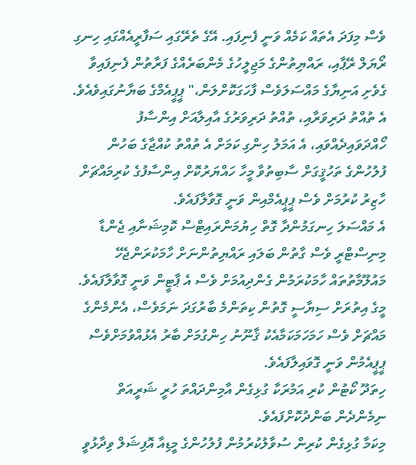ވެސް މިފަދަ އެތައް ކަމެއް ވަނީ ފެނިފައި. އޭގެ ތެރޭގައި ސަފާރީއެއްގައި ހިނގި ރޯޔަލް ރޭޕާއި، ރައްޔިތުންގެ މަޖިލީހުގެ މެންބަރެއްގެ ފަރާތުން ފެނިފައިވާ ގެވެށި އަނިޔާގެ މައްސަލަވެސް ފާހަގަކޮށްލަން،" ޕީޕީއެމްގެ ބަޔާނުގައިވެއެވެ.
އެ ތުއްތު ދަރިވަރާއި، ތުއްތު ދަރިވަރުގެ އާއިލާއަށް އިންސާފު ހޯއްދަވައިދެއްވައި، އެ އަމަލު ހިންގި ކަމަށް އެ ތުއްތު ކުއްޖާގެ ބަހުން ފުލުހުންގެ ތަހުޤީގަށް ސާބިތުވާ މީހާ ހައްޔަރުކޮށް އިންސާފުގެ ކުރިމައްޗަށް ހާޒިރު ކުރުމަށް ވެސް ޕީޕީއެމްއިން ވަނީ ގޮވާލާފައެވެ.
އެ މައްސަލަ ހިނގަމުންދާ ގޮތް ހިޔުމަންރައިޓްސް ކޮމިޝަނާއި ޖެންޑާ މިނިސްޓްރީ ވެސް ގާތުން ބަލައި ރައްޔިތުންނަށް ހާމަކުރަންޖެހޭ މައުލޫމާތުތައް ހާމަކުރަމުން ގެންދިއުމަށް ވެސް އެ ޕާޓީން ވަނީ ގޮވާލާފައެވެ.
މީގެ އިތުރަށް ސިޔާސީ ގޮތުން ކިތަންމެ ބާރުގަދަ ނަމަވެސް، އެންމެންގެ މައްޗަށް ވެސް ހަމަހަމަކަމާއެކު ޤާނޫނު ހިންގުމަށް ބާރު އެޅުއްވުމަށްވެސް ޕީޕީއެމުން ވަނީ ގޮވައިލާފައެވެ.
ހިތަދޫ ކޯޓުން ކުރި އަމުރަކާ ގުޅިގެން އާމިންދައްތަ ހުރީ ޝަރީއަތް ނިމެންދެން ބަންދުކޮށްފައެވެ.
މިކަމާ ގުޅިގެން ކުރިން ސުވާލުކުރުމުން ފުލުހުންގެ މީޑިއާ އޮފިޝަލް ވިދާޅުވީ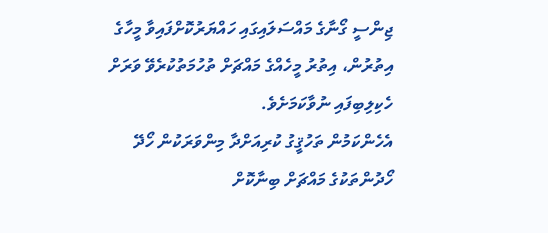ޖިންސީ ގޯނާގެ މައްސަލައިގައި ހައްޔަރުކޮށްފައިވާ މީހާގެ އިތުރުން، އިތުރު މީހެއްގެ މައްޗަށް ތުހުމަތުކުރެވޭ ވަރަށް ހެކިލިބިފައި ނުވާކަމަށެވެ.
އެހެންކަމުން ތަހުޤީގު ކުރިއަށްދާ މިންވަރަކުން ހޯދޭ ހޯދުންތަކުގެ މައްޗަށް ބިނާކޮށް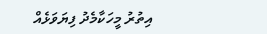އިތުރު މީހަކާމެދު ފިޔަވަޅެއް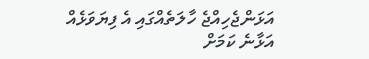އަޅަންޖެހިއްޖެ ހާލަތެއްގައި އެ ފިޔަވަޅެއް އަޅާނެ ކަމަށް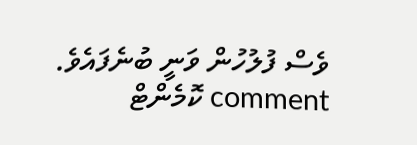ވެސް ފުލުހުން ވަނީ ބުނެފައެވެ.
comment ކޮމެންޓް